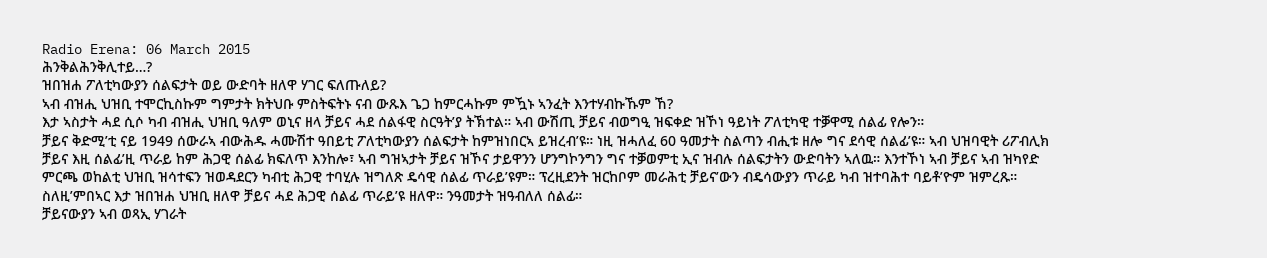Radio Erena: 06 March 2015
ሕንቅልሕንቅሊተይ…?
ዝበዝሐ ፖለቲካውያን ሰልፍታት ወይ ውድባት ዘለዋ ሃገር ፍለጡለይ?
ኣብ ብዝሒ ህዝቢ ተሞርኪስኩም ግምታት ክትህቡ ምስትፍትኑ ናብ ውጹእ ጌጋ ከምርሓኩም ምዃኑ ኣንፈት እንተሃብኩኹም ኸ?
እታ ኣስታት ሓደ ሲሶ ካብ ብዝሒ ህዝቢ ዓለም ወኒና ዘላ ቻይና ሓደ ሰልፋዊ ስርዓት’ያ ትኽተል። ኣብ ውሽጢ ቻይና ብወግዒ ዝፍቀድ ዝኾነ ዓይነት ፖለቲካዊ ተቓዋሚ ሰልፊ የሎን።
ቻይና ቅድሚ’ቲ ናይ 1949 ሰውራኣ ብውሕዱ ሓሙሽተ ዓበይቲ ፖለቲካውያን ሰልፍታት ከምዝነበርኣ ይዝረብ’ዩ። ነዚ ዝሓለፈ 60 ዓመታት ስልጣን ብሒቱ ዘሎ ግና ደሳዊ ሰልፊ’ዩ። ኣብ ህዝባዊት ሪፖብሊክ ቻይና እዚ ሰልፊ’ዚ ጥራይ ከም ሕጋዊ ሰልፊ ክፍለጥ እንከሎ፣ ኣብ ግዝኣታት ቻይና ዝኾና ታይዋንን ሆንግኮንግን ግና ተቓወምቲ ኢና ዝብሉ ሰልፍታትን ውድባትን ኣለዉ። እንተኾነ ኣብ ቻይና ኣብ ዝካየድ ምርጫ ወከልቲ ህዝቢ ዝሳተፍን ዝወዳደርን ካብቲ ሕጋዊ ተባሂሉ ዝግለጽ ዴሳዊ ሰልፊ ጥራይ’ዩም። ፕረዚደንት ዝርከቦም መራሕቲ ቻይና’ውን ብዴሳውያን ጥራይ ካብ ዝተባሕተ ባይቶ’ዮም ዝምረጹ። ስለዚ’ምበኣር እታ ዝበዝሐ ህዝቢ ዘለዋ ቻይና ሓደ ሕጋዊ ሰልፊ ጥራይ’ዩ ዘለዋ። ንዓመታት ዝዓብለለ ሰልፊ።
ቻይናውያን ኣብ ወጻኢ ሃገራት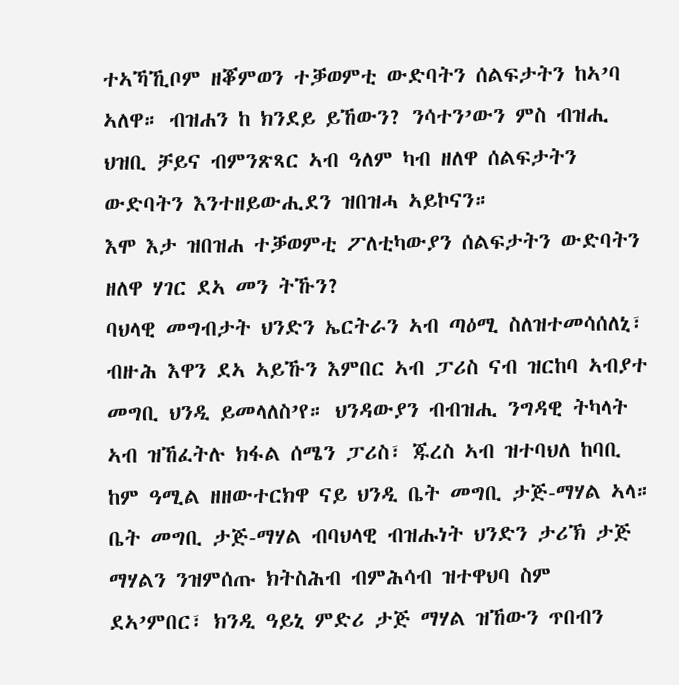ተኣኻኺቦም ዘቖምወን ተቓወምቲ ውድባትን ሰልፍታትን ከኣ’ባ ኣለዋ። ብዝሐን ከ ክንደይ ይኸውን? ንሳተን’ውን ምስ ብዝሒ ህዝቢ ቻይና ብምንጽጻር ኣብ ዓለም ካብ ዘለዋ ሰልፍታትን ውድባትን እንተዘይውሒደን ዝበዝሓ ኣይኮናን።
እሞ እታ ዝበዝሐ ተቓወምቲ ፖለቲካውያን ሰልፍታትን ውድባትን ዘለዋ ሃገር ደኣ መን ትኹን?
ባህላዊ መግብታት ህንድን ኤርትራን ኣብ ጣዕሚ ስለዝተመሳሰለኒ፣ ብዙሕ እዋን ደኣ ኣይኹን እምበር ኣብ ፓሪስ ናብ ዝርከባ ኣብያተ መግቢ ህንዲ ይመላለስ’የ። ህንዳውያን ብብዝሒ ንግዳዊ ትካላት ኣብ ዝኸፈትሉ ክፋል ሰሜን ፓሪስ፣ ጁረስ ኣብ ዝተባህለ ከባቢ ከም ዓሚል ዘዘውተርክዋ ናይ ህንዲ ቤት መግቢ ታጅ-ማሃል ኣላ።
ቤት መግቢ ታጅ-ማሃል ብባህላዊ ብዝሑነት ህንድን ታሪኽ ታጅ ማሃልን ንዝምሰጡ ክትስሕብ ብምሕሳብ ዝተዋህባ ስም ደኣ’ምበር፣ ክንዲ ዓይኒ ምድሪ ታጅ ማሃል ዝኸውን ጥበብን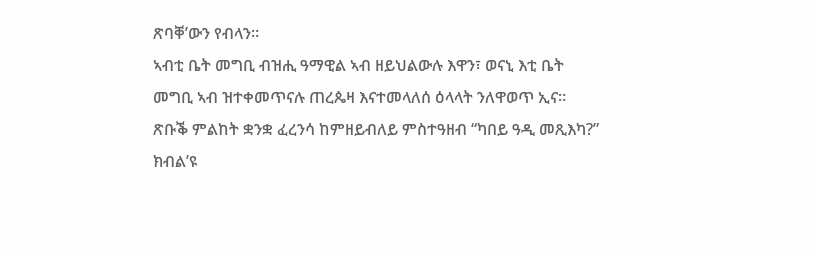ጽባቐ’ውን የብላን።
ኣብቲ ቤት መግቢ ብዝሒ ዓማዊል ኣብ ዘይህልውሉ እዋን፣ ወናኒ እቲ ቤት መግቢ ኣብ ዝተቀመጥናሉ ጠረጴዛ እናተመላለሰ ዕላላት ንለዋወጥ ኢና።
ጽቡቕ ምልከት ቋንቋ ፈረንሳ ከምዘይብለይ ምስተዓዘብ “ካበይ ዓዲ መጺእካ?” ክብል’ዩ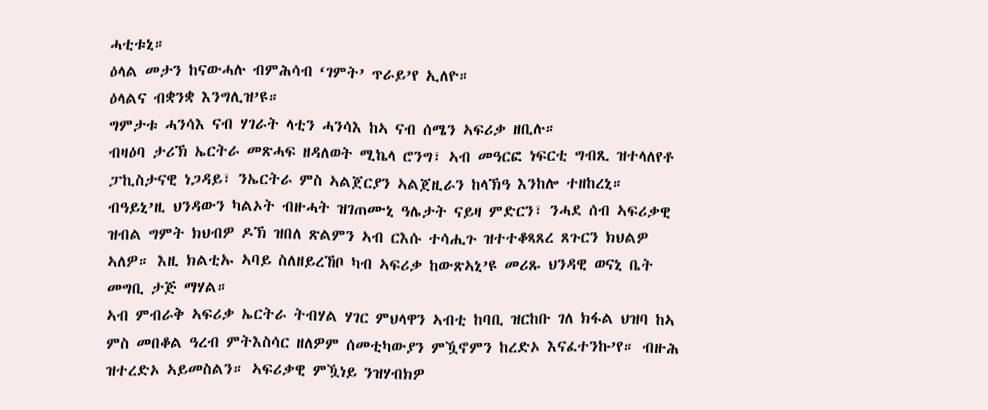ሓቲቱኒ።
ዕላል መታን ከናውሓሉ ብምሕሳብ ‘ገምት’ ጥራይ’የ ኢለዮ።
ዕላልና ብቋንቋ እንግሊዝ’ዩ።
ግምታቱ ሓንሳእ ናብ ሃገራት ላቲን ሓንሳእ ከኣ ናብ ሰሜን ኣፍሪቃ ዘቢሉ።
ብዛዕባ ታሪኽ ኤርትራ መጽሓፍ ዘዳለወት ሚኬላ ሮንግ፣ ኣብ መዓርፎ ነፍርቲ ግብጺ ዝተላለየቶ ፓኪስታናዊ ነጋዳይ፣ ንኤርትራ ምስ ኣልጀርያን ኣልጀዚራን ከላኽዓ እንከሎ ተዘከረኒ።
ብዓይኒ’ዚ ህንዳውን ካልኦት ብዙሓት ዝገጠሙኒ ዓሌታት ናይዛ ምድርን፣ ንሓደ ሰብ ኣፍሪቃዊ ዝብል ግምት ክህብዎ ዶኽ ዝበለ ጽልምን ኣብ ርእሱ ተሳሒጉ ዝተተቆጻጸረ ጸጉርን ክህልዎ ኣለዎ። እዚ ክልቲኡ ኣባይ ስለዘይረኸቦ ካብ ኣፍሪቃ ከውጽኣኒ’ዩ መሪጹ ህንዳዊ ወናኒ ቤት መግቢ ታጅ ማሃል።
ኣብ ምብራቅ ኣፍሪቃ ኤርትራ ትብሃል ሃገር ምህላዋን ኣብቲ ከባቢ ዝርከቡ ገለ ክፋል ህዝባ ከኣ ምስ መበቆል ዓረብ ምትእስሳር ዘለዎም ሰመቲካውያን ምዃኖምን ከረድኦ እናፈተንኩ’የ። ብዙሕ ዝተረድኦ ኣይመስልን። ኣፍሪቃዊ ምዃነይ ንዝሃብክዎ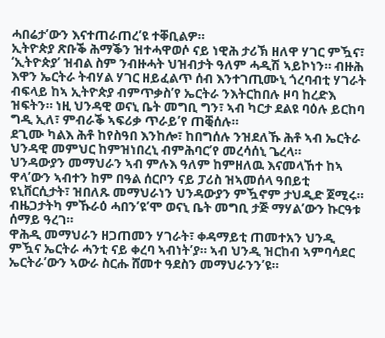ሓበሬታ’ውን እናተጠራጠረ’ዩ ተቐቢልዎ።
ኢትዮጵያ ጽቡቕ ሕማቕን ዝተሓዋወሶ ናይ ነዊሕ ታሪኽ ዘለዋ ሃገር ምዃና፣ ‘ኢትዮጵያ’ ዝብል ስም ንብዙሓት ህዝብታት ዓለም ሓዲሽ ኣይኮነን። ብዙሕ እዋን ኤርትራ ትብሃል ሃገር ዘይፈልጥ ሰብ እንተገጢሙኒ ጎረባብቲ ሃገራት ብፍላይ ከኣ ኢትዮጵያ ብምጥቃስ’የ ኤርትራ ንእትርከበሉ ዞባ ከረድእ ዝፍትን። ነዚ ህንዳዊ ወናኒ ቤት መግቢ ግን፣ ኣብ ካርታ ደልዩ ባዕሉ ይርከባ ግዲ ኢለ፣ ምብራቕ ኣፍሪቃ ጥራይ’የ ጠቒሰሉ።
ደጊሙ ካልእ ሕቶ ከየስዓበ እንከሎ፣ ከበግሰሉ ንዝደለኹ ሕቶ ኣብ ኤርትራ ህንዳዊ መምህር ከምዝነበረኒ ብምሕባር’የ መረሳሰኒ ጌረላ።
ህንዳውያን መማህራን ኣብ ምሉእ ዓለም ከምዘለዉ እናመላኸተ ከኣ ዋላ’ውን ኣብተን ከም በዓል ሰርቦን ናይ ፓሪስ ዝኣመሰላ ዓበይቲ ዩኒቨርሲታት፣ ዝበለጹ መማህራነን ህንዳውያን ምዃኖም ታህዲድ ጀሚሩ። ብዜጋታትካ ምኹራዕ ሓበን’ዩ’ሞ ወናኒ ቤት መግቢ ታጅ ማሃል’ውን ኩርዓቱ ሰማይ ዓረገ።
ዋሕዲ መማህራን ዘጋጠመን ሃገራት፣ ቀዳማይቲ ጠመተአን ህንዲ ምዃና ኤርትራ ሓንቲ ናይ ቀረባ ኣብነት’ያ። ኣብ ህንዲ ዝርከብ ኣምባሳደር ኤርትራ’ውን ኣውራ ስርሑ ሸመተ ዓደስን መማህራንን’ዩ።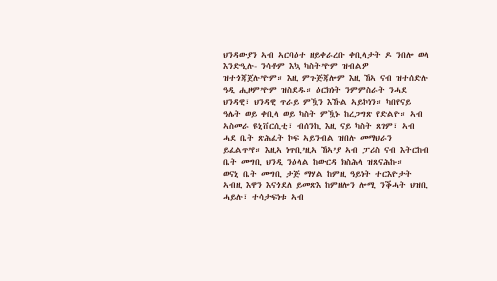ህንዳውያን ኣብ ኣርባዕተ ዘይቀራረቡ ቀቢላታት ዶ ንበሎ ወላ እንድዒሉ- ንሳቶም እኳ ካስት’ዮም ዝብልዎ ዝተጎጃጀሉ’ዮም። እዚ ምጉጅጃሎም እዚ ኸኣ ናብ ዝተሰድሉ ዓዲ ሒዞም’ዮም ዝስደዱ። ዕርክነት ንምምስራት ንሓደ ህንዳዊ፣ ህንዳዊ ጥራይ ምዃን እኹል ኣይኮነን። ካበየናይ ዓሌት ወይ ቀቢላ ወይ ካስት ምዃኑ ከረጋግጽ የድልዮ። ኣብ ኣስመራ ዩኒቨርሲቲ፣ ብሰንኪ እዚ ናይ ካስት ጸገም፣ ኣብ ሓደ ቤት ጽሕፈት ኮፍ ኣይንብል ዝበሉ መማህራን ይፈልጥ’የ። እዚኣ ነጥቢ’ዚኣ ኸኣ’ያ ኣብ ፓሪስ ናብ እትርከብ ቤት መግቢ ህንዲ ንዕላል ከውርዳ ክስሕላ ዝጸናሕኩ።
ወናኒ ቤት መግቢ ታጅ ማሃል ከምዚ ዓይነት ተርእዮታት ኣብዚ እዋን እናጎደለ ይመጽእ ከምዘሎን ሎሚ ንቕሓት ህዝቢ ሓይሉ፣ ተሳታፍነቱ ኣብ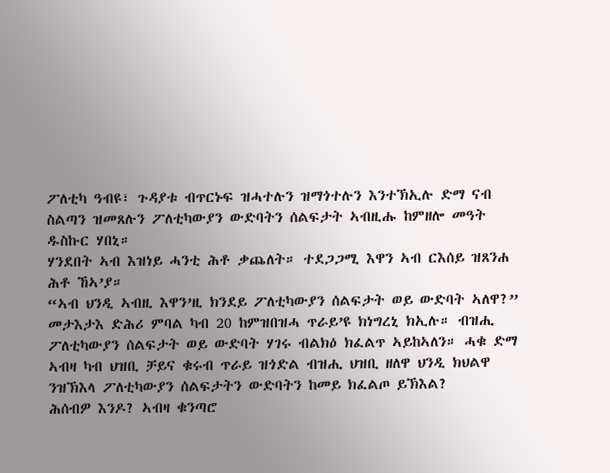ፖለቲካ ዓብዩ፣ ጉዳያቱ ብጥርኑፍ ዝሓተሉን ዝማጎተሉን እንተኽኢሉ ድማ ናብ ስልጣን ዝመጸሉን ፖለቲካውያን ውድባትን ሰልፍታት ኣብዚሑ ከምዘሎ መዓት ዱስኩር ሃበኒ።
ሃንደበት ኣብ እዝነይ ሓንቲ ሕቶ ቃጨለት። ተደጋጋሚ እዋን ኣብ ርእሰይ ዝጸንሐ ሕቶ ኸኣ’ያ።
“ኣብ ህንዲ ኣብዚ እዋን’ዚ ክንደይ ፖለቲካውያን ሰልፍታት ወይ ውድባት ኣለዋ?”
መታእታእ ድሕሪ ምባል ካብ 20 ከምዝበዝሓ ጥራይ’ዩ ክነግረኒ ክኢሉ። ብዝሒ ፖለቲካውያን ሰልፍታት ወይ ውድባት ሃገሩ ብልክዕ ክፈልጥ ኣይከኣለን። ሓቁ ድማ ኣብዛ ካብ ህዝቢ ቻይና ቁሩብ ጥራይ ዝጎድል ብዝሒ ህዝቢ ዘለዋ ህንዲ ክህልዋ ንዝኽእላ ፖለቲካውያን ሰልፍታትን ውድባትን ከመይ ክፈልጦ ይኽእል?
ሕሰብዎ እንዶ? ኣብዛ ቁንጣሮ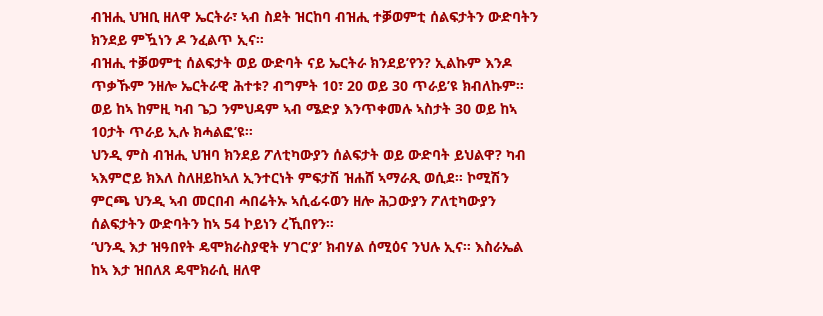ብዝሒ ህዝቢ ዘለዋ ኤርትራ፣ ኣብ ስደት ዝርከባ ብዝሒ ተቓወምቲ ሰልፍታትን ውድባትን ክንደይ ምዃነን ዶ ንፈልጥ ኢና።
ብዝሒ ተቓወምቲ ሰልፍታት ወይ ውድባት ናይ ኤርትራ ክንደይ’የን? ኢልኩም እንዶ ጥቃኹም ንዘሎ ኤርትራዊ ሕተቱ? ብግምት 10፣ 20 ወይ 30 ጥራይ’ዩ ክብለኩም። ወይ ከኣ ከምዚ ካብ ጌጋ ንምህዳም ኣብ ሜድያ እንጥቀመሉ ኣስታት 30 ወይ ከኣ 10ታት ጥራይ ኢሉ ክሓልፎ’ዩ።
ህንዲ ምስ ብዝሒ ህዝባ ክንደይ ፖለቲካውያን ሰልፍታት ወይ ውድባት ይህልዋ? ካብ ኣእምሮይ ክእለ ስለዘይከኣለ ኢንተርነት ምፍታሽ ዝሐሸ ኣማራጺ ወሲደ። ኮሚሽን ምርጫ ህንዲ ኣብ መርበብ ሓበሬትኡ ኣሲፊሩወን ዘሎ ሕጋውያን ፖለቲካውያን ሰልፍታትን ውድባትን ከኣ 54 ኮይነን ረኺበየን።
‘ህንዲ እታ ዝዓበየት ዴሞክራስያዊት ሃገር’ያ’ ክብሃል ሰሚዕና ንህሉ ኢና። እስራኤል ከኣ እታ ዝበለጸ ዴሞክራሲ ዘለዋ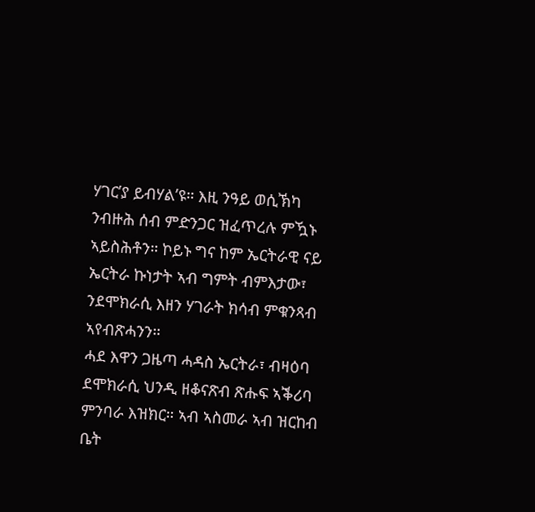ሃገር’ያ ይብሃል’ዩ። እዚ ንዓይ ወሲኽካ ንብዙሕ ሰብ ምድንጋር ዝፈጥረሉ ምዃኑ ኣይስሕቶን። ኮይኑ ግና ከም ኤርትራዊ ናይ ኤርትራ ኩነታት ኣብ ግምት ብምእታው፣ ንደሞክራሲ እዘን ሃገራት ክሳብ ምቁንጻብ ኣየብጽሓንን።
ሓደ እዋን ጋዜጣ ሓዳስ ኤርትራ፣ ብዛዕባ ደሞክራሲ ህንዲ ዘቆናጽብ ጽሑፍ ኣቕሪባ ምንባራ እዝክር። ኣብ ኣስመራ ኣብ ዝርከብ ቤት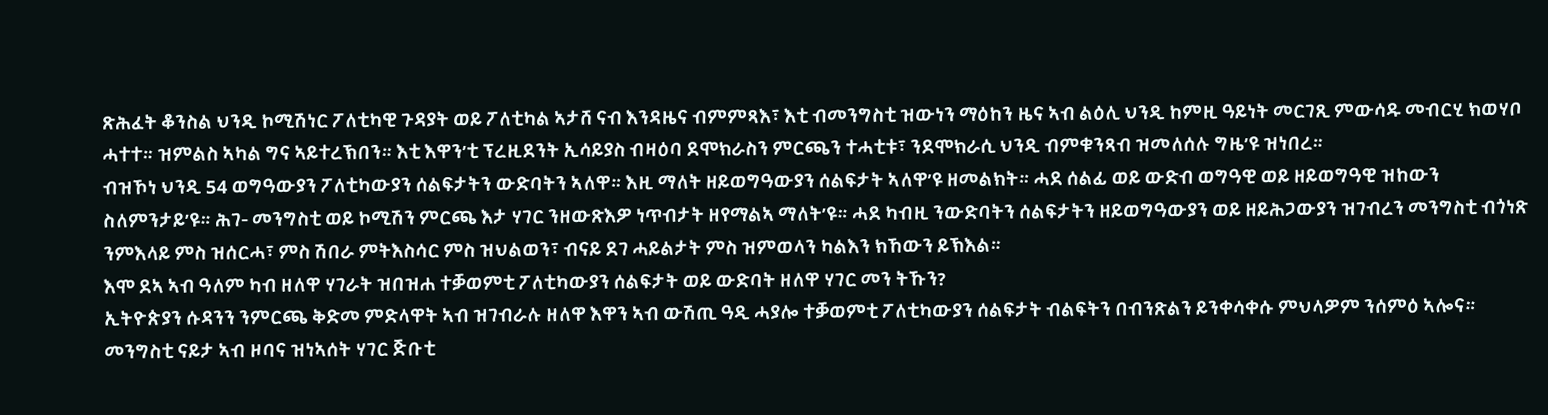ጽሕፈት ቆንስል ህንዲ ኮሚሽነር ፖለቲካዊ ጉዳያት ወይ ፖለቲካል ኣታሸ ናብ እንዳዜና ብምምጻእ፣ እቲ ብመንግስቲ ዝውነን ማዕከን ዜና ኣብ ልዕሊ ህንዲ ከምዚ ዓይነት መርገጺ ምውሳዱ መብርሂ ክወሃቦ ሓተተ። ዝምልስ ኣካል ግና ኣይተረኽበን። እቲ እዋን’ቲ ፕረዚደንት ኢሳይያስ ብዛዕባ ደሞክራስን ምርጫን ተሓቲቱ፣ ንደሞክራሲ ህንዲ ብምቁንጻብ ዝመለሰሉ ግዜ’ዩ ዝነበረ።
ብዝኾነ ህንዲ 54 ወግዓውያን ፖለቲካውያን ሰልፍታትን ውድባትን ኣለዋ። እዚ ማለት ዘይወግዓውያን ሰልፍታት ኣለዋ’ዩ ዘመልክት። ሓደ ሰልፊ ወይ ውድብ ወግዓዊ ወይ ዘይወግዓዊ ዝከውን ስለምንታይ’ዩ። ሕገ- መንግስቲ ወይ ኮሚሽን ምርጫ እታ ሃገር ንዘውጽእዎ ነጥብታት ዘየማልኣ ማለት’ዩ። ሓደ ካብዚ ንውድባትን ሰልፍታትን ዘይወግዓውያን ወይ ዘይሕጋውያን ዝገብረን መንግስቲ ብጎነጽ ንምእላይ ምስ ዝሰርሓ፣ ምስ ሽበራ ምትእስሳር ምስ ዝህልወን፣ ብናይ ደገ ሓይልታት ምስ ዝምወላን ካልእን ክኸውን ይኽእል።
እሞ ደኣ ኣብ ዓለም ካብ ዘለዋ ሃገራት ዝበዝሐ ተቓወምቲ ፖለቲካውያን ሰልፍታት ወይ ውድባት ዘለዋ ሃገር መን ትኹን?
ኢትዮጵያን ሱዳንን ንምርጫ ቅድመ ምድላዋት ኣብ ዝገብራሉ ዘለዋ እዋን ኣብ ውሽጢ ዓዲ ሓያሎ ተቓወምቲ ፖለቲካውያን ሰልፍታት ብልፍትን በብንጽልን ይንቀሳቀሱ ምህላዎም ንሰምዕ ኣሎና። መንግስቲ ናይታ ኣብ ዞባና ዝነኣሰት ሃገር ጅቡቲ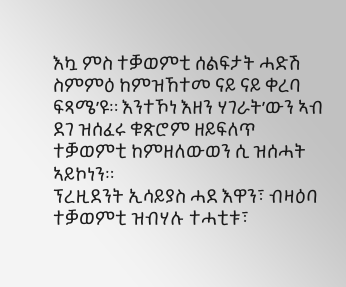እኳ ምስ ተቓወምቲ ሰልፍታት ሓድሽ ስምምዕ ከምዝኸተመ ናይ ናይ ቀረባ ፍጻሜ’ዩ። እንተኾነ እዘን ሃገራት’ውን ኣብ ደገ ዝሰፈሩ ቁጽሮም ዘይፍለጥ ተቓወምቲ ከምዘለውወን ሲ ዝሰሓት ኣይኮነን።
ፕረዚደንት ኢሳይያስ ሓደ እዋን፣ ብዛዕባ ተቓወምቲ ዝብሃሉ ተሓቲቱ፣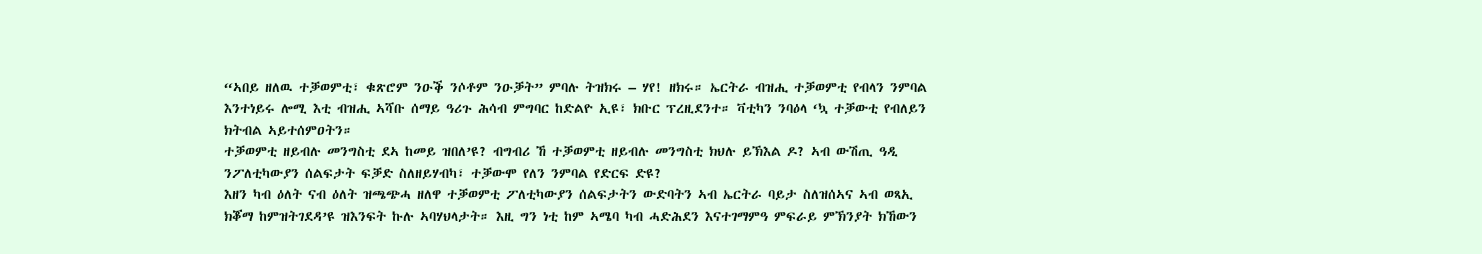“ኣበይ ዘለዉ ተቓወምቲ፣ ቁጽሮም ንዑቕ ንሶቶም ንዑቓት” ምባሉ ትዝክሩ – ሃየ! ዘክሩ። ኤርትራ ብዝሒ ተቓወምቲ የብላን ንምባል እንተነይሩ ሎሚ እቲ ብዝሒ ኣሻቡ ሰማይ ዓሪጉ ሕሳብ ምግባር ከድልዮ ኢዩ፣ ክቡር ፕረዚደንተ። ቫቲካን ንባዕላ ‘ኳ ተቓውቲ የብለይን ክትብል ኣይተሰምዐትን።
ተቓወምቲ ዘይብሉ መንግስቲ ደኣ ከመይ ዝበለ’ዩ? ብግብሪ ኸ ተቓወምቲ ዘይብሉ መንግስቲ ክህሉ ይኽእል ዶ? ኣብ ውሽጢ ዓዲ ንፖለቲካውያን ሰልፍታት ፍቓድ ስለዘይሃብካ፣ ተቓውሞ የለን ንምባል የድርፍ ድዩ?
እዘን ካብ ዕለት ናብ ዕለት ዝጫጭሓ ዘለዋ ተቓወምቲ ፖለቲካውያን ሰልፍታትን ውድባትን ኣብ ኤርትራ ባይታ ስለዝሰኣና ኣብ ወጻኢ ክቖማ ከምዝትገደዳ’ዩ ዝእንፍት ኩሉ ኣባሃህላታት። እዚ ግን ነቲ ከም ኣሜባ ካብ ሓድሕደን እናተገማምዓ ምፍራይ ምኽንያት ክኸውን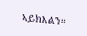ኣይክእልን።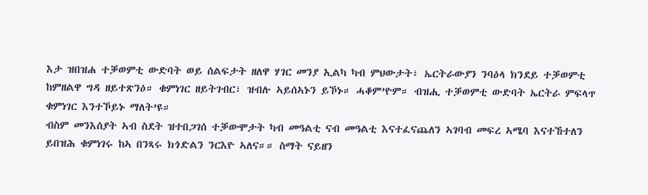እታ ዝበዝሐ ተቓወምቲ ውድባት ወይ ሰልፍታት ዘለዋ ሃገር መንያ ኢልካ ካብ ምህውታት፣ ኤርትራውያን ንባዕላ ክንደይ ተቓወምቲ ከምዘልዋ ግዳ ዘይተጽንዕ። ቁምነገር ዘይትገብር፣ ዝብሉ ኣይሰኣኑን ይኾኑ። ሓቆም’ዮም። ብዝሒ ተቓወምቲ ውድባት ኤርትራ ምፍላጥ ቁምነገር እንተኾይኑ ማለት’ዩ።
ብስም መንእሰያት ኣብ ስደት ዝተበጋገሰ ተቓውሞታት ካብ መዓልቲ ናብ መዓልቲ እናተፈናጨለን ኣገባብ መፍረ ኣሜባ እናተኸተለን ይበዝሕ ቁምነገሩ ከኣ በንጻሩ ክጎድልን ንርእዮ ኣለና።። ስማት ናይዘን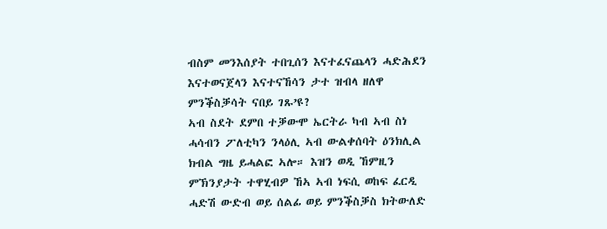ብስም መንእሰያት ተበጊሰን እናተፈናጨላን ሓድሕደን እናተወናጀላን እናተናኸሳን ታተ ዝብላ ዘለዋ ምንቕስቓሳት ናበይ ገጹ’ዩ?
ኣብ ስደት ደምበ ተቓውሞ ኤርትራ ካብ ኣብ ስነ ሓሳብን ፖለቲካን ንላዕሊ ኣብ ውልቀሰባት ዕንክሊል ክብል ግዜ ይሓልፎ ኣሎ። እዝን ወዲ ኸምዚን ምኽንያታት ተዋሂብዎ ኸኣ ኣብ ነፍሲ ወከፍ ፈርዲ ሓድሽ ውድብ ወይ ሰልፊ ወይ ምንቕስቓስ ክትውለድ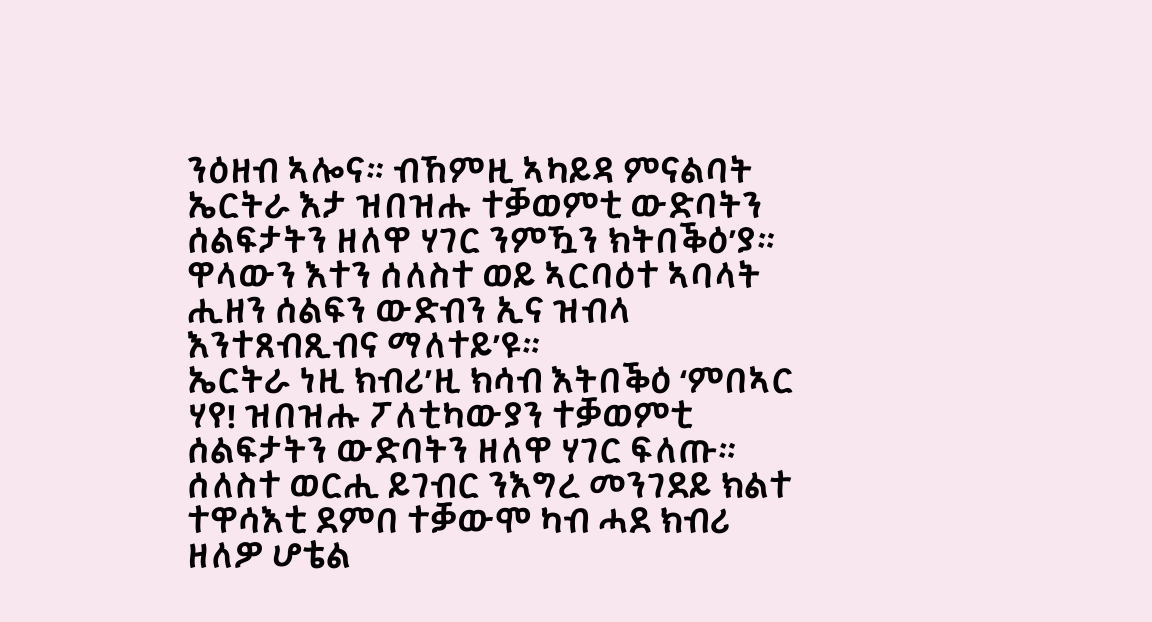ንዕዘብ ኣሎና። ብኸምዚ ኣካይዳ ምናልባት ኤርትራ እታ ዝበዝሑ ተቓወምቲ ውድባትን ሰልፍታትን ዘለዋ ሃገር ንምዃን ክትበቕዕ’ያ። ዋላውን እተን ሰለስተ ወይ ኣርባዕተ ኣባላት ሒዘን ሰልፍን ውድብን ኢና ዝብላ እንተጸብጺብና ማለተይ’ዩ።
ኤርትራ ነዚ ክብሪ’ዚ ክሳብ እትበቕዕ ‘ምበኣር ሃየ! ዝበዝሑ ፖለቲካውያን ተቓወምቲ ሰልፍታትን ውድባትን ዘለዋ ሃገር ፍለጡ።
ሰለስተ ወርሒ ይገብር ንእግረ መንገደይ ክልተ ተዋሳእቲ ደምበ ተቓውሞ ካብ ሓደ ክብሪ ዘለዎ ሆቴል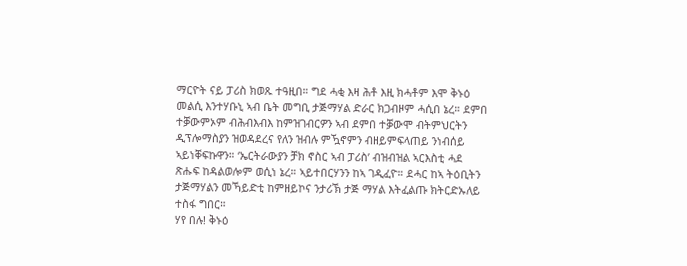ማርዮት ናይ ፓሪስ ክወጹ ተዓዚበ። ግደ ሓቂ እዛ ሕቶ እዚ ክሓቶም እሞ ቅኑዕ መልሲ እንተሃቡኒ ኣብ ቤት መግቢ ታጅማሃል ድራር ክጋብዞም ሓሲበ ኔረ። ደምበ ተቓውምኦም ብሕብእብእ ከምዝገብርዎን ኣብ ደምበ ተቓውሞ ብትምህርትን ዲፕሎማስያን ዝወዳደረና የለን ዝብሉ ምዃኖምን ብዘይምፍላጠይ ንነብሰይ ኣይነቐፍኩዋን። ‘ኤርትራውያን ቻክ ኖስር ኣብ ፓሪስ’ ብዝብዝል ኣርእስቲ ሓደ ጽሑፍ ከዳልወሎም ወሲነ ኔረ። ኣይተበርሃንን ከኣ ገዲፈዮ። ደሓር ከኣ ትዕቢትን ታጅማሃልን መኻይድቲ ከምዘይኮና ንታሪኽ ታጅ ማሃል እትፈልጡ ክትርድኡለይ ተስፋ ግበር።
ሃየ በሉ! ቅኑዕ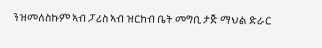ንዝመለስኩም ኣብ ፓሪስ ኣብ ዝርከብ ቤት መግቢ ታጅ ማህል ድራር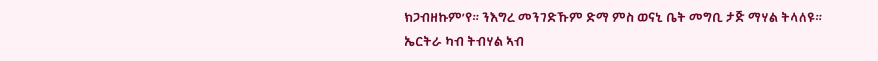ክጋብዘኩም’የ። ንእግረ መንገድኹም ድማ ምስ ወናኒ ቤት መግቢ ታጅ ማሃል ትላለዩ። ኤርትራ ካብ ትብሃል ኣብ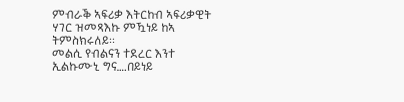ምብራቕ ኣፍሪቃ እትርከብ ኣፍሪቃዊት ሃገር ዝመጻእኩ ምዃነይ ከኣ ትምስክሩለይ።
መልሲ የብልናን ተደረር እንተ ኢልኩሙኒ ግና….በይነይ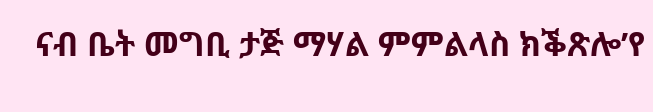ናብ ቤት መግቢ ታጅ ማሃል ምምልላስ ክቕጽሎ’የ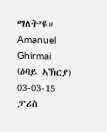ማለት’ዩ።
Amanuel Ghirmai
(ዕባይ ኣኽርያ)
03-03-15
ፓሪስ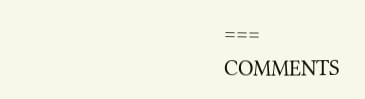===
COMMENTS